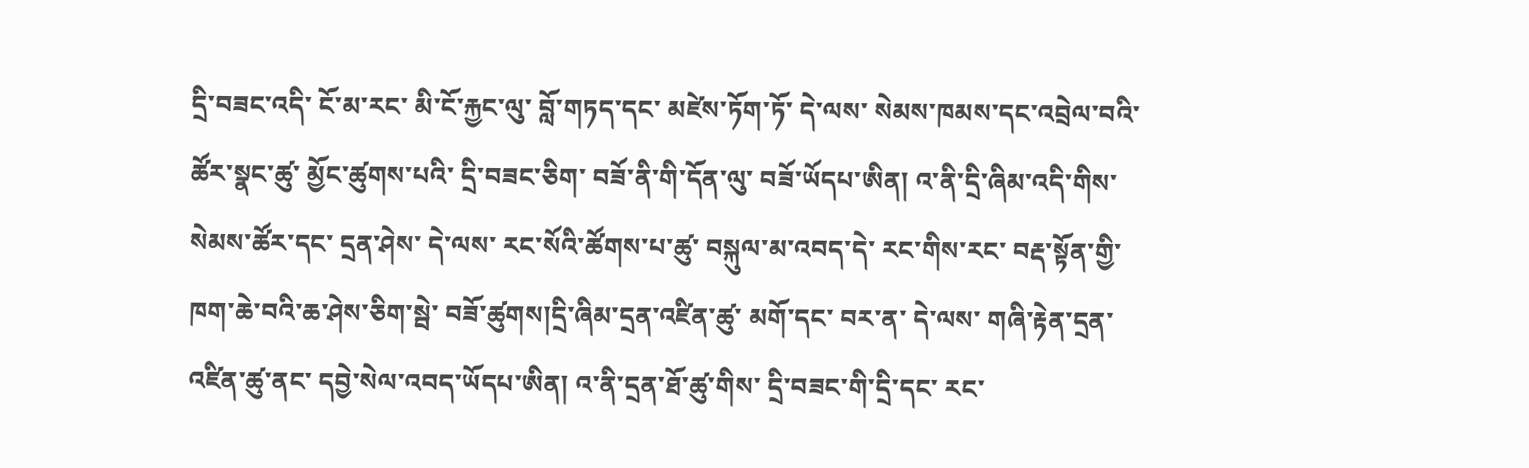དྲི་བཟང་འདི་ ངོ་མ་རང་ མི་ངོ་རྐྱང་ལུ་ བློ་གཏད་དང་ མཛེས་ཏོག་ཏོ་ དེ་ལས་ སེམས་ཁམས་དང་འབྲེལ་བའི་ ཚོར་སྣང་ཚུ་ མྱོང་ཚུགས་པའི་ དྲི་བཟང་ཅིག་ བཟོ་ནི་གི་དོན་ལུ་ བཟོ་ཡོདཔ་ཨིན། འ་ནི་དྲི་ཞིམ་འདི་གིས་ སེམས་ཚོར་དང་ དྲན་ཤེས་ དེ་ལས་ རང་སོའི་ཚོགས་པ་ཚུ་ བསྐུལ་མ་འབད་དེ་ རང་གིས་རང་ བརྡ་སྟོན་གྱི་ ཁག་ཆེ་བའི་ཆ་ཤེས་ཅིག་སྦེ་ བཟོ་ཚུགས།དྲི་ཞིམ་དྲན་འཛིན་ཚུ་ མགོ་དང་ བར་ན་ དེ་ལས་ གཞི་རྟེན་དྲན་འཛིན་ཚུ་ནང་ དབྱེ་སེལ་འབད་ཡོདཔ་ཨིན། འ་ནི་དྲན་ཐོ་ཚུ་གིས་ དྲི་བཟང་གི་དྲི་དང་ རང་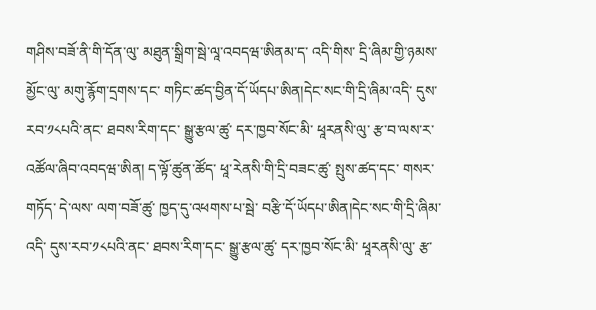གཤིས་བཟོ་ནི་གི་དོན་ལུ་ མཐུན་སྒྲིག་སྦེ་ལཱ་འབདཝ་ཨིནམ་ད་ འདི་གིས་ དྲི་ཞིམ་གྱི་ཉམས་མྱོང་ལུ་ མགུ་རྙོག་དྲགས་དང་ གཏིང་ཚད་བྱིན་དོ་ཡོདཔ་ཨིན།དེང་སང་གི་དྲི་ཞིམ་འདི་ དུས་རབ་༡༨པའི་ནང་ ཐབས་རིག་དང་ སྒྱུ་རྩལ་ཚུ་ དར་ཁྱབ་སོང་མི་ ཕཱརནསི་ལུ་ རྩ་བ་ལས་ར་ འཚོལ་ཞིབ་འབདཝ་ཨིན། ད་ལྟོ་ཚུན་ཚོད་ ཕཱ་རེནསི་གི་དྲི་བཟང་ཚུ་ སྤུས་ཚད་དང་ གསར་གཏོད་ དེ་ལས་ ལག་བཟོ་ཚུ་ ཁྱད་དུ་འཕགས་པ་སྦེ་ བརྩི་དོ་ཡོདཔ་ཨིན།དེང་སང་གི་དྲི་ཞིམ་འདི་ དུས་རབ་༡༨པའི་ནང་ ཐབས་རིག་དང་ སྒྱུ་རྩལ་ཚུ་ དར་ཁྱབ་སོང་མི་ ཕཱརནསི་ལུ་ རྩ་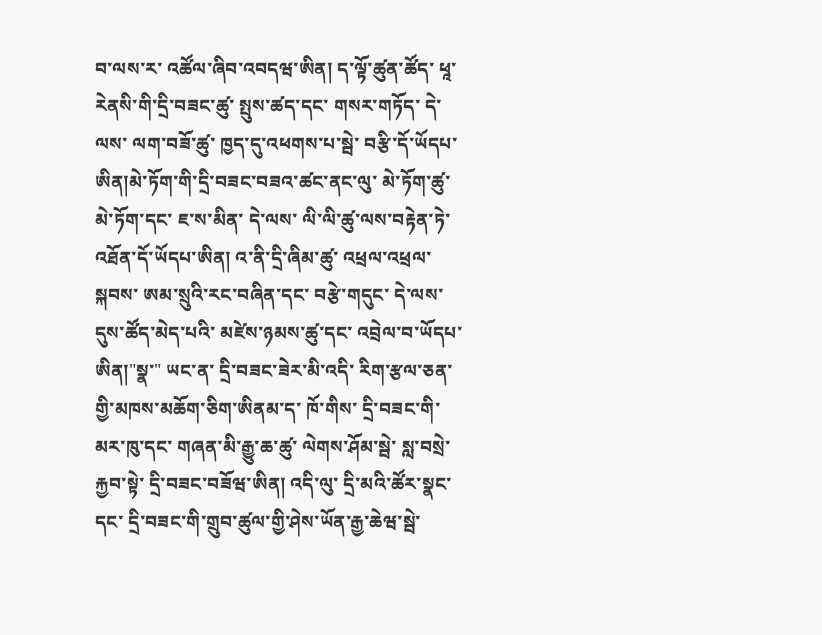བ་ལས་ར་ འཚོལ་ཞིབ་འབདཝ་ཨིན། ད་ལྟོ་ཚུན་ཚོད་ ཕཱ་རེནསི་གི་དྲི་བཟང་ཚུ་ སྤུས་ཚད་དང་ གསར་གཏོད་ དེ་ལས་ ལག་བཟོ་ཚུ་ ཁྱད་དུ་འཕགས་པ་སྦེ་ བརྩི་དོ་ཡོདཔ་ཨིན།མེ་ཏོག་གི་དྲི་བཟང་བཟའ་ཚང་ནང་ལུ་ མེ་ཏོག་ཚུ་ མེ་ཏོག་དང་ ཇ་ས་མིན་ དེ་ལས་ ལི་ལི་ཚུ་ལས་བརྟེན་ཏེ་ འཐོན་དོ་ཡོདཔ་ཨིན། འ་ནི་དྲི་ཞིམ་ཚུ་ འཕྲལ་འཕྲལ་སྐབས་ ཨམ་སྲུའི་རང་བཞིན་དང་ བརྩེ་གདུང་ དེ་ལས་ དུས་ཚོད་མེད་པའི་ མཛེས་ཉམས་ཚུ་དང་ འབྲེལ་བ་ཡོདཔ་ཨིན།"སྣ་" ཡང་ན་ དྲི་བཟང་ཟེར་མི་འདི་ རིག་རྩལ་ཅན་གྱི་མཁས་མཆོག་ཅིག་ཨིནམ་ད་ ཁོ་གིས་ དྲི་བཟང་གི་མར་ཁུ་དང་ གཞན་མི་རྒྱུ་ཆ་ཚུ་ ལེགས་ཤོམ་སྦེ་ སླ་བསྲེ་རྐྱབ་སྟེ་ དྲི་བཟང་བཟོཝ་ཨིན། འདི་ལུ་ དྲི་མའི་ཚོར་སྣང་དང་ དྲི་བཟང་གི་གྲུབ་ཚུལ་གྱི་ཤེས་ཡོན་རྒྱ་ཆེཝ་སྦེ་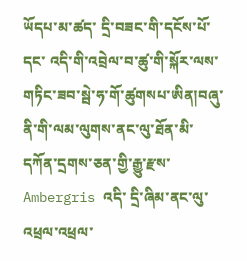ཡོདཔ་མ་ཚད་ དྲི་བཟང་གི་དངོས་པོ་དང་ འདི་གི་འབྲེལ་བ་ཚུ་གི་སྐོར་ལས་ གཏིང་ཟབ་སྦེ་ཧ་གོ་ཚུགསཔ་ཨིན།བཞུ་ནི་གི་ལམ་ལུགས་ནང་ལུ་ཐོན་མི་ དཀོན་དྲགས་ཅན་གྱི་རྒྱུ་རྫས་ Ambergris འདི་ དྲི་ཞིམ་ནང་ལུ་ འཕྲལ་འཕྲལ་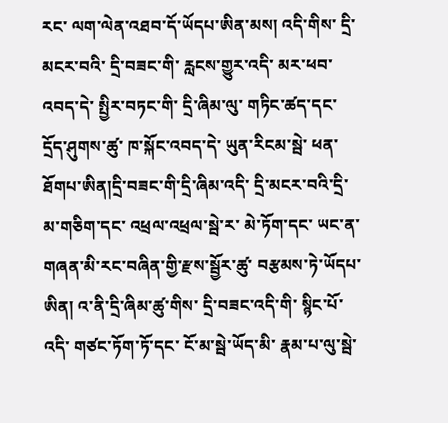རང་ ལག་ལེན་འཐབ་དོ་ཡོདཔ་ཨིན་མས། འདི་གིས་ དྲི་མངར་བའི་ དྲི་བཟང་གི་ རླངས་གྱུར་འདི་ མར་ཕབ་འབད་དེ་ སྤྱིར་བཏང་གི་ དྲི་ཞིམ་ལུ་ གཏིང་ཚད་དང་ དྲོད་ཤུགས་ཚུ་ ཁ་སྐོང་འབད་དེ་ ཡུན་རིངམ་སྦེ་ ཕན་ཐོགཔ་ཨིན།དྲི་བཟང་གི་དྲི་ཞིམ་འདི་ དྲི་མངར་བའི་དྲི་མ་གཅིག་དང་ འཕྲལ་འཕྲལ་སྦེ་ར་ མེ་ཏོག་དང་ ཡང་ན་ གཞན་མི་རང་བཞིན་གྱི་རྫས་སྦྱོར་ཚུ་ བརྩམས་ཏེ་ཡོདཔ་ཨིན། འ་ནི་དྲི་ཞིམ་ཚུ་གིས་ དྲི་བཟང་འདི་གི་ སྙིང་པོ་འདི་ གཙང་ཏོག་ཏོ་དང་ ངོ་མ་སྦེ་ཡོད་མི་ རྣམ་པ་ལུ་སྦེ་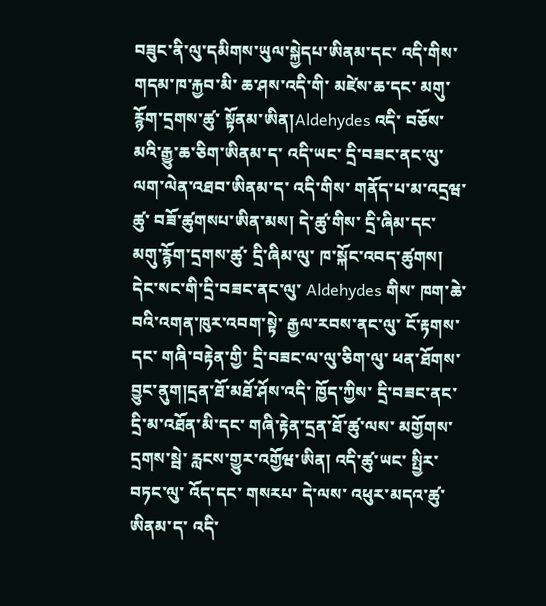བཟུང་ནི་ལུ་དམིགས་ཡུལ་སྐྱེདཔ་ཨིནམ་དང་ འདི་གིས་ གདམ་ཁ་རྐྱབ་མི་ ཆ་ཤས་འདི་གི་ མཛེས་ཆ་དང་ མགུ་རྙོག་དྲགས་ཚུ་ སྟོནམ་ཨིན།Aldehydes འདི་ བཅོས་མའི་རྒྱུ་ཆ་ཅིག་ཨིནམ་ད་ འདི་ཡང་ དྲི་བཟང་ནང་ལུ་ ལག་ལེན་འཐབ་ཨིནམ་ད་ འདི་གིས་ གནོད་པ་མ་འདྲཝ་ཚུ་ བཟོ་ཚུགསཔ་ཨིན་མས། དེ་ཚུ་གིས་ དྲི་ཞིམ་དང་ མགུ་རྙོག་དྲགས་ཚུ་ དྲི་ཞིམ་ལུ་ ཁ་སྐོང་འབད་ཚུགས། དེང་སང་གི་དྲི་བཟང་ནང་ལུ་ Aldehydes གིས་ ཁག་ཆེ་བའི་འགན་ཁུར་འབག་སྟེ་ རྒྱལ་རབས་ནང་ལུ་ ངོ་རྟགས་དང་ གཞི་བརྟེན་གྱི་ དྲི་བཟང་ལ་ལུ་ཅིག་ལུ་ ཕན་ཐོགས་བྱུང་ནུག།དྲན་ཐོ་མཐོ་ཤོས་འདི་ ཁྱོད་ཀྱིས་ དྲི་བཟང་ནང་ དྲི་མ་འཐོན་མི་དང་ གཞི་རྟེན་དྲན་ཐོ་ཚུ་ལས་ མགྱོགས་དྲགས་སྦེ་ རླངས་གྱུར་འགྱོཝ་ཨིན། འདི་ཚུ་ཡང་ སྤྱིར་བཏང་ལུ་ འོད་དང་ གསརཔ་ དེ་ལས་ འཕུར་མདའ་ཚུ་ཨིནམ་ད་ འདི་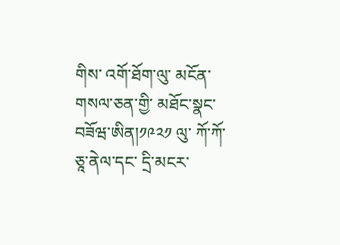གིས་ འགོ་ཐོག་ལུ་ མངོན་གསལ་ཅན་གྱི་ མཐོང་སྣང་བཟོཝ་ཨིན།༡༩༢༡ ལུ་ ཀོ་ཀོ་ཅཱ་ནེལ་དང་ དྲི་མངར་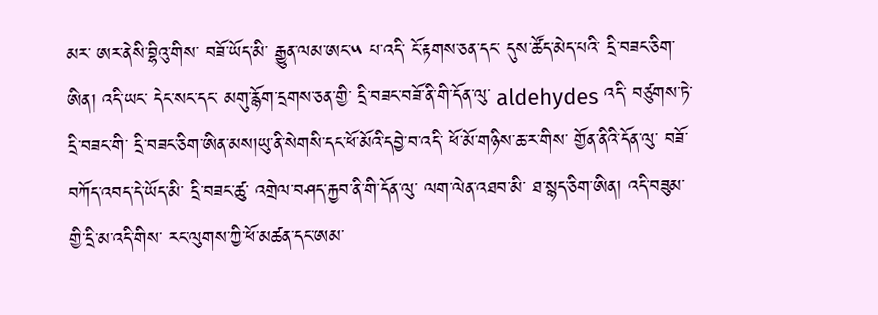མར་ ཨར་ནེསི་བྷིའུ་གིས་ བཟོ་ཡོད་མི་ རྒྱུན་ལམ་ཨང་༥ པ་འདི་ ངོ་རྟགས་ཅན་དང་ དུས་ཚོད་མེད་པའི་ དྲི་བཟང་ཅིག་ཨིན། འདི་ཡང་ དེང་སང་དང་ མགུ་རྙོག་དྲགས་ཅན་གྱི་ དྲི་བཟང་བཟོ་ནི་གི་དོན་ལུ་ aldehydes འདི་ བཙུགས་ཏེ་ དྲི་བཟང་གི་ དྲི་བཟང་ཅིག་ཨིན་མས།ཡུ་ནི་སེགསི་དང་ཕོ་མོའི་དབྱེ་བ་འདི་ ཕོ་མོ་གཉིས་ཆ་ར་གིས་ གྱོན་ནིའི་དོན་ལུ་ བཟོ་བཀོད་འབད་དེ་ཡོད་མི་ དྲི་བཟང་ཚུ་ འགྲེལ་བཤད་རྐྱབ་ནི་གི་དོན་ལུ་ ལག་ལེན་འཐབ་མི་ ཐ་སྙད་ཅིག་ཨིན། འདི་བཟུམ་གྱི་དྲི་མ་འདི་གིས་ རང་ལུགས་ཀྱི་ཕོ་མཚན་དང་ཨམ་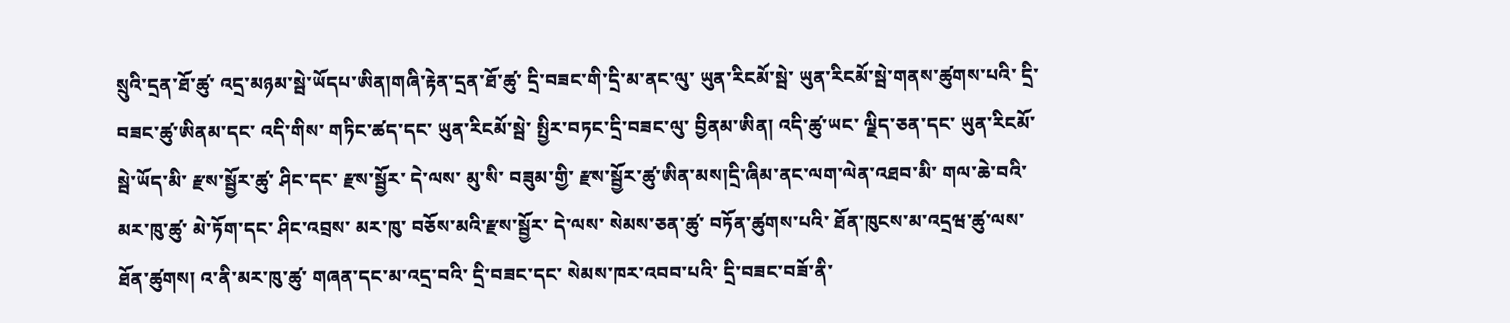སྲུའི་དྲན་ཐོ་ཚུ་ འདྲ་མཉམ་སྦེ་ཡོདཔ་ཨིན།གཞི་རྟེན་དྲན་ཐོ་ཚུ་ དྲི་བཟང་གི་དྲི་མ་ནང་ལུ་ ཡུན་རིངམོ་སྦེ་ ཡུན་རིངམོ་སྦེ་གནས་ཚུགས་པའི་ དྲི་བཟང་ཚུ་ཨིནམ་དང་ འདི་གིས་ གཏིང་ཚད་དང་ ཡུན་རིངམོ་སྦེ་ སྤྱིར་བཏང་དྲི་བཟང་ལུ་ བྱིནམ་ཨིན། འདི་ཚུ་ཡང་ ལྗིད་ཅན་དང་ ཡུན་རིངམོ་སྦེ་ཡོད་མི་ རྫས་སྦྱོར་ཚུ་ ཤིང་དང་ རྫས་སྦྱོར་ དེ་ལས་ མུ་སི་ བཟུམ་གྱི་ རྫས་སྦྱོར་ཚུ་ཨིན་མས།དྲི་ཞིམ་ནང་ལག་ལེན་འཐབ་མི་ གལ་ཆེ་བའི་མར་ཁུ་ཚུ་ མེ་ཏོག་དང་ ཤིང་འབྲས་ མར་ཁུ་ བཅོས་མའི་རྫས་སྦྱོར་ དེ་ལས་ སེམས་ཅན་ཚུ་ བཏོན་ཚུགས་པའི་ ཐོན་ཁུངས་མ་འདྲཝ་ཚུ་ལས་ ཐོན་ཚུགས། འ་ནི་མར་ཁུ་ཚུ་ གཞན་དང་མ་འདྲ་བའི་ དྲི་བཟང་དང་ སེམས་ཁར་འབབ་པའི་ དྲི་བཟང་བཟོ་ནི་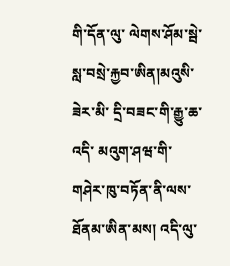གི་དོན་ལུ་ ལེགས་ཤོམ་སྦེ་ སླ་བསྲེ་རྐྱབ་ཨིན།མའུསི་ཟེར་མི་ དྲི་བཟང་གི་རྒྱུ་ཆ་འདི་ མའུག་ཤཝ་གི་ གཤེར་ཁུ་བཏོན་ནི་ལས་ ཐོནམ་ཨིན་མས། འདི་ལུ་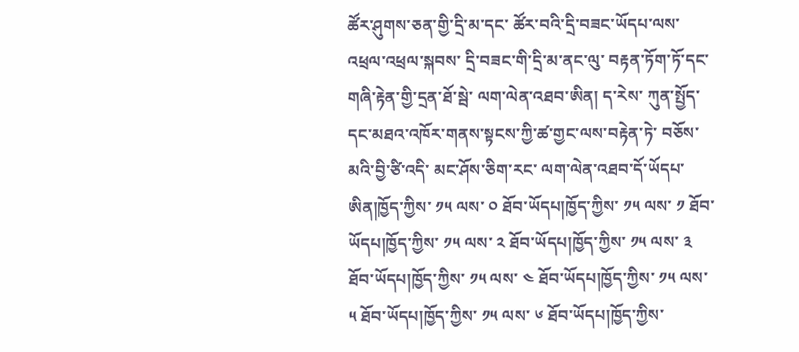ཚོར་ཤུགས་ཅན་གྱི་དྲི་མ་དང་ ཚོར་བའི་དྲི་བཟང་ཡོདཔ་ལས་ འཕྲལ་འཕྲལ་སྐབས་ དྲི་བཟང་གི་དྲི་མ་ནང་ལུ་ བརྟན་ཏོག་ཏོ་དང་ གཞི་རྟེན་གྱི་དྲན་ཐོ་སྦེ་ ལག་ལེན་འཐབ་ཨིན། ད་རེས་ ཀུན་སྤྱོད་དང་མཐའ་འཁོར་གནས་སྟངས་ཀྱི་ཚ་གྱང་ལས་བརྟེན་ཏེ་ བཅོས་མའི་བྱི་ཙི་འདི་ མང་ཤོས་ཅིག་རང་ ལག་ལེན་འཐབ་དོ་ཡོདཔ་ཨིན།ཁྱོད་ཀྱིས་ ༡༥ ལས་ ༠ ཐོབ་ཡོདཔ།ཁྱོད་ཀྱིས་ ༡༥ ལས་ ༡ ཐོབ་ཡོདཔ།ཁྱོད་ཀྱིས་ ༡༥ ལས་ ༢ ཐོབ་ཡོདཔ།ཁྱོད་ཀྱིས་ ༡༥ ལས་ ༣ ཐོབ་ཡོདཔ།ཁྱོད་ཀྱིས་ ༡༥ ལས་ ༤ ཐོབ་ཡོདཔ།ཁྱོད་ཀྱིས་ ༡༥ ལས་ ༥ ཐོབ་ཡོདཔ།ཁྱོད་ཀྱིས་ ༡༥ ལས་ ༦ ཐོབ་ཡོདཔ།ཁྱོད་ཀྱིས་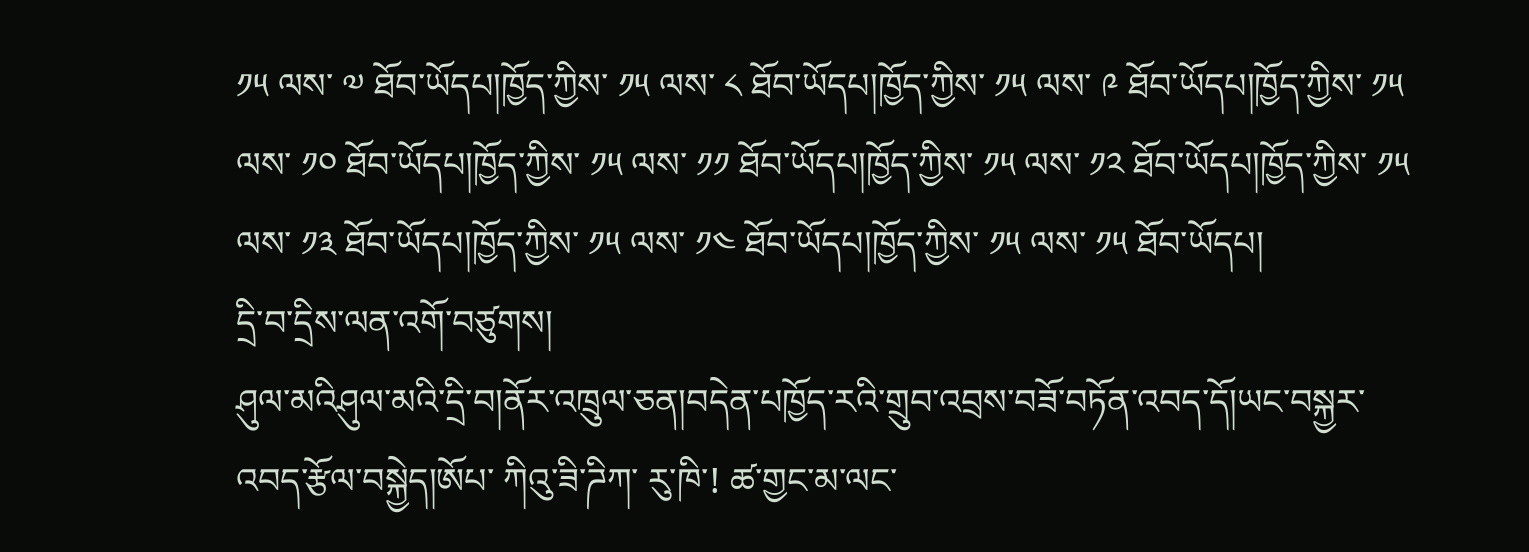༡༥ ལས་ ༧ ཐོབ་ཡོདཔ།ཁྱོད་ཀྱིས་ ༡༥ ལས་ ༨ ཐོབ་ཡོདཔ།ཁྱོད་ཀྱིས་ ༡༥ ལས་ ༩ ཐོབ་ཡོདཔ།ཁྱོད་ཀྱིས་ ༡༥ ལས་ ༡༠ ཐོབ་ཡོདཔ།ཁྱོད་ཀྱིས་ ༡༥ ལས་ ༡༡ ཐོབ་ཡོདཔ།ཁྱོད་ཀྱིས་ ༡༥ ལས་ ༡༢ ཐོབ་ཡོདཔ།ཁྱོད་ཀྱིས་ ༡༥ ལས་ ༡༣ ཐོབ་ཡོདཔ།ཁྱོད་ཀྱིས་ ༡༥ ལས་ ༡༤ ཐོབ་ཡོདཔ།ཁྱོད་ཀྱིས་ ༡༥ ལས་ ༡༥ ཐོབ་ཡོདཔ།
དྲི་བ་དྲིས་ལན་འགོ་བཙུགས།
ཤུལ་མའིཤུལ་མའི་དྲི་བ།ནོར་འཁྲུལ་ཅན།བདེན་པཁྱོད་རའི་གྲུབ་འབྲས་བཟོ་བཏོན་འབད་དོ།ཡང་བསྐྱར་འབད་རྩོལ་བསྐྱེད།ཨོཔ་ ཀིའུ་ཟི་ཌིཀ་ རུ་ཁི་! ཚ་གྱང་མ་ལང་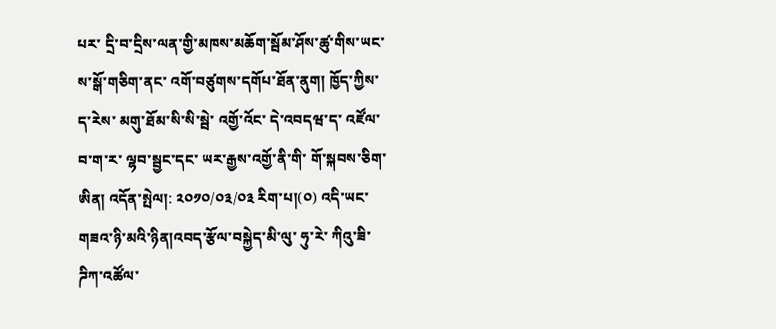པར་ དྲི་བ་དྲིས་ལན་གྱི་མཁས་མཆོག་སྦོམ་ཤོས་ཚུ་གིས་ཡང་ ས་སྒོ་གཅིག་ནང་ འགོ་བཙུགས་དགོཔ་ཐོན་ནུག། ཁྱོད་ཀྱིས་ ད་རེས་ མགུ་ཐོམ་སི་སི་སྦེ་ འགྱོ་འོང་ དེ་འབདཝ་ད་ འཛོལ་བ་ག་ར་ ལྷབ་སྦྱང་དང་ ཡར་རྒྱས་འགྱོ་ནི་གི་ གོ་སྐབས་ཅིག་ཨིན། འདོན་སྤེལ།: ༢༠༡༠/༠༣/༠༣ རིག་པ།(༠) འདི་ཡང་ གཟའ་ཉི་མའི་ཉིན།འབད་རྩོལ་བསྐྱེད་མི་ལུ་ ཧུ་རེ་ ཀིའུ་ཟི་ཌིཀ་འཚོལ་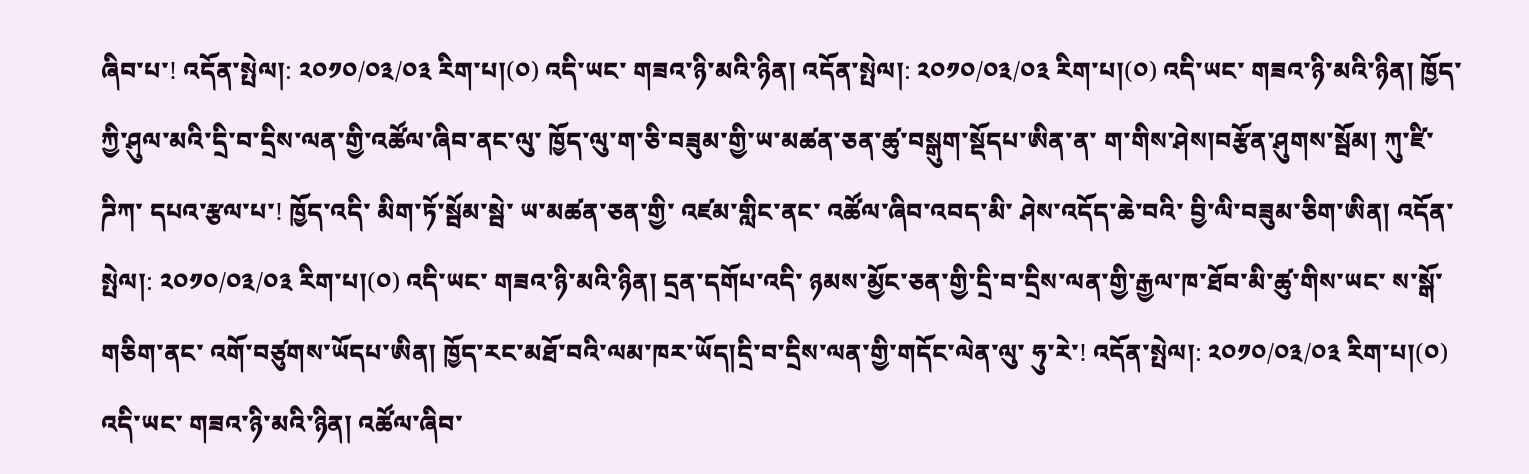ཞིབ་པ་! འདོན་སྤེལ།: ༢༠༡༠/༠༣/༠༣ རིག་པ།(༠) འདི་ཡང་ གཟའ་ཉི་མའི་ཉིན། འདོན་སྤེལ།: ༢༠༡༠/༠༣/༠༣ རིག་པ།(༠) འདི་ཡང་ གཟའ་ཉི་མའི་ཉིན། ཁྱོད་ཀྱི་ཤུལ་མའི་དྲི་བ་དྲིས་ལན་གྱི་འཚོལ་ཞིབ་ནང་ལུ་ ཁྱོད་ལུ་ག་ཅི་བཟུམ་གྱི་ཡ་མཚན་ཅན་ཚུ་བསྒུག་སྡོདཔ་ཨིན་ན་ ག་གིས་ཤེས།བརྩོན་ཤུགས་སྦོམ། ཀུ་ཛི་ཌིཀ་ དཔའ་རྩལ་པ་! ཁྱོད་འདི་ མིག་ཏོ་སྦོམ་སྦེ་ ཡ་མཚན་ཅན་གྱི་ འཛམ་གླིང་ནང་ འཚོལ་ཞིབ་འབད་མི་ ཤེས་འདོད་ཆེ་བའི་ བྱི་ལི་བཟུམ་ཅིག་ཨིན། འདོན་སྤེལ།: ༢༠༡༠/༠༣/༠༣ རིག་པ།(༠) འདི་ཡང་ གཟའ་ཉི་མའི་ཉིན། དྲན་དགོཔ་འདི་ ཉམས་མྱོང་ཅན་གྱི་དྲི་བ་དྲིས་ལན་གྱི་རྒྱལ་ཁ་ཐོབ་མི་ཚུ་གིས་ཡང་ ས་སྒོ་གཅིག་ནང་ འགོ་བཙུགས་ཡོདཔ་ཨིན། ཁྱོད་རང་མཐོ་བའི་ལམ་ཁར་ཡོད།དྲི་བ་དྲིས་ལན་གྱི་གདོང་ལེན་ལུ་ ཧུ་རེ་! འདོན་སྤེལ།: ༢༠༡༠/༠༣/༠༣ རིག་པ།(༠) འདི་ཡང་ གཟའ་ཉི་མའི་ཉིན། འཚོལ་ཞིབ་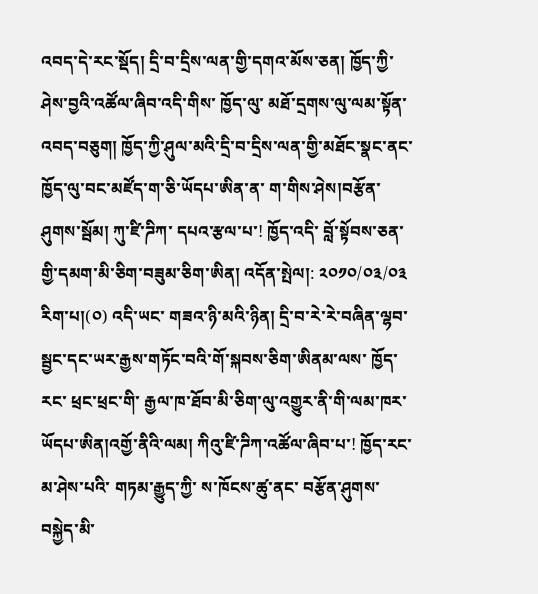འབད་དེ་རང་སྡོད། དྲི་བ་དྲིས་ལན་གྱི་དགའ་མོས་ཅན། ཁྱོད་ཀྱི་ཤེས་བྱའི་འཚོལ་ཞིབ་འདི་གིས་ ཁྱོད་ལུ་ མཐོ་དྲགས་ལུ་ལམ་སྟོན་འབད་བཅུག། ཁྱོད་ཀྱི་ཤུལ་མའི་དྲི་བ་དྲིས་ལན་གྱི་མཐོང་སྣང་ནང་ ཁྱོད་ལུ་བང་མཛོད་ག་ཅི་ཡོདཔ་ཨིན་ན་ ག་གིས་ཤེས།བརྩོན་ཤུགས་སྦོམ། ཀུ་ཛི་ཌིཀ་ དཔའ་རྩལ་པ་! ཁྱོད་འདི་ བློ་སྟོབས་ཅན་གྱི་དམག་མི་ཅིག་བཟུམ་ཅིག་ཨིན། འདོན་སྤེལ།: ༢༠༡༠/༠༣/༠༣ རིག་པ།(༠) འདི་ཡང་ གཟའ་ཉི་མའི་ཉིན། དྲི་བ་རེ་རེ་བཞིན་ལྷབ་སྦྱང་དང་ཡར་རྒྱས་གཏོང་བའི་གོ་སྐབས་ཅིག་ཨིནམ་ལས་ ཁྱོད་རང་ ཕྲང་ཕྲང་གི་ རྒྱལ་ཁ་ཐོབ་མི་ཅིག་ལུ་འགྱུར་ནི་གི་ལམ་ཁར་ཡོདཔ་ཨིན།འགྱོ་ནིའི་ལམ། ཀིའུ་ཛི་ཌིཀ་འཚོལ་ཞིབ་པ་! ཁྱོད་རང་ མ་ཤེས་པའི་ གཏམ་རྒྱུད་ཀྱི་ ས་ཁོངས་ཚུ་ནང་ བརྩོན་ཤུགས་བསྐྱེད་མི་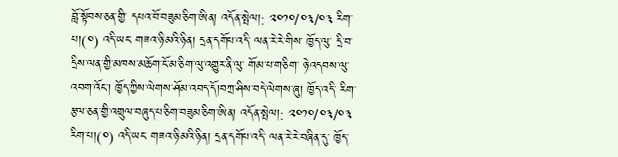བློ་སྟོབས་ཅན་གྱི་ དཔའ་བོ་བཟུམ་ཅིག་ཨིན། འདོན་སྤེལ།: ༢༠༡༠/༠༣/༠༣ རིག་པ།(༠) འདི་ཡང་ གཟའ་ཉི་མའི་ཉིན། དྲན་དགོཔ་འདི་ ལན་རེ་རེ་གིས་ ཁྱོད་ལུ་ དྲི་བ་དྲིས་ལན་གྱི་མཁས་མཆོག་ངོ་མ་ཅིག་ལུ་འགྱུར་ནི་ལུ་ གོམ་པ་གཅིག་ ཉེ་འདབས་ལུ་འབག་འོང་། ཁྱོད་ཀྱིས་ལེགས་ཤོམ་འབད་དོ།བཀྲ་ཤིས་བདེ་ལེགས་ཞུ། ཁྱོད་འདི་ རིག་རྩལ་ཅན་གྱི་འགྲུལ་བཞུད་པ་ཅིག་བཟུམ་ཅིག་ཨིན། འདོན་སྤེལ།: ༢༠༡༠/༠༣/༠༣ རིག་པ།(༠) འདི་ཡང་ གཟའ་ཉི་མའི་ཉིན། དྲན་དགོཔ་འདི་ ལན་རེ་རེ་བཞིན་དུ་ ཁྱོད་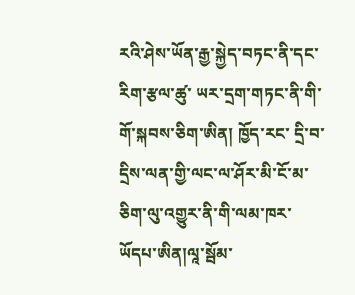རའི་ཤེས་ཡོན་རྒྱ་སྐྱེད་བཏང་ནི་དང་ རིག་རྩལ་ཚུ་ ཡར་དྲག་གཏང་ནི་གི་གོ་སྐབས་ཅིག་ཨིན། ཁྱོད་རང་ དྲི་བ་དྲིས་ལན་གྱི་ལང་ལ་ཤོར་མི་ངོ་མ་ཅིག་ལུ་འགྱུར་ནི་གི་ལམ་ཁར་ཡོདཔ་ཨིན།ལཱ་སྦོམ་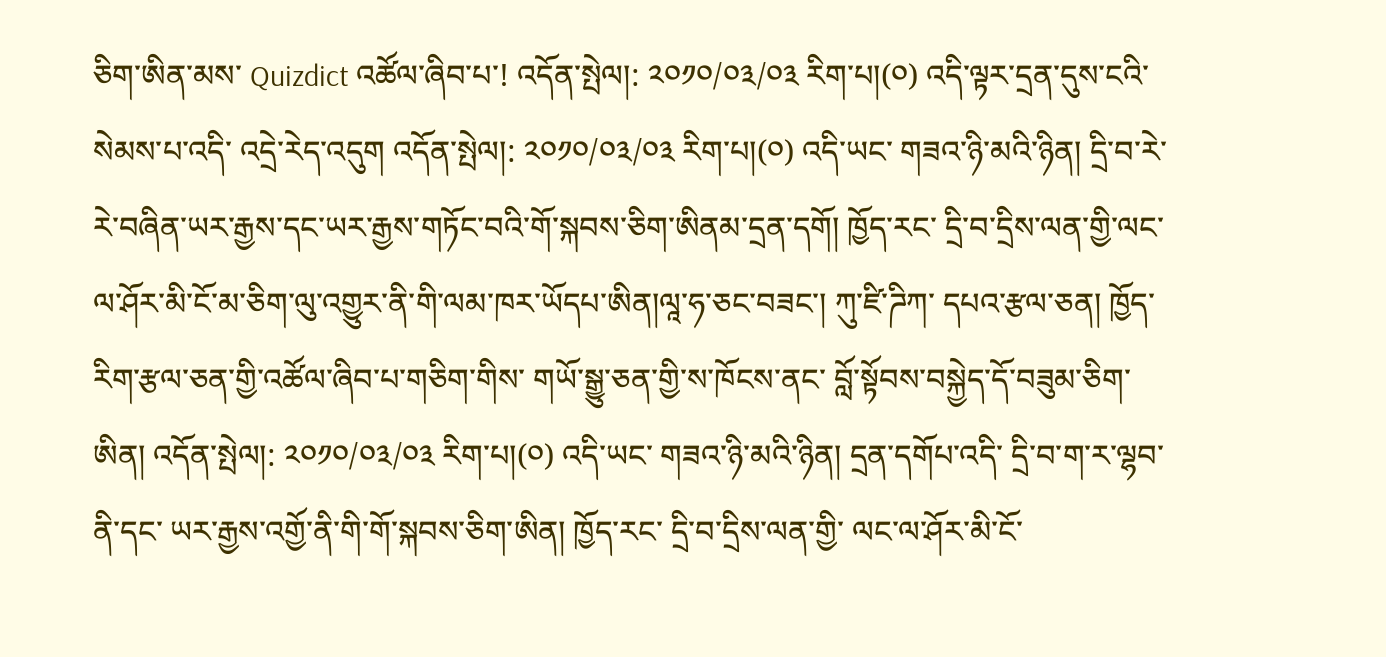ཅིག་ཨིན་མས་ Quizdict འཚོལ་ཞིབ་པ་! འདོན་སྤེལ།: ༢༠༡༠/༠༣/༠༣ རིག་པ།(༠) འདི་ལྟར་དྲན་དུས་ངའི་སེམས་པ་འདི་ འདྲེ་རེད་འདུག འདོན་སྤེལ།: ༢༠༡༠/༠༣/༠༣ རིག་པ།(༠) འདི་ཡང་ གཟའ་ཉི་མའི་ཉིན། དྲི་བ་རེ་རེ་བཞིན་ཡར་རྒྱས་དང་ཡར་རྒྱས་གཏོང་བའི་གོ་སྐབས་ཅིག་ཨིནམ་དྲན་དགོ། ཁྱོད་རང་ དྲི་བ་དྲིས་ལན་གྱི་ལང་ལ་ཤོར་མི་ངོ་མ་ཅིག་ལུ་འགྱུར་ནི་གི་ལམ་ཁར་ཡོདཔ་ཨིན།ལཱ་ཧ་ཅང་བཟང་། ཀུ་ཛི་ཌིཀ་ དཔའ་རྩལ་ཅན། ཁྱོད་རིག་རྩལ་ཅན་གྱི་འཚོལ་ཞིབ་པ་གཅིག་གིས་ གཡོ་སྒྱུ་ཅན་གྱི་ས་ཁོངས་ནང་ བློ་སྟོབས་བསྐྱེད་དོ་བཟུམ་ཅིག་ཨིན། འདོན་སྤེལ།: ༢༠༡༠/༠༣/༠༣ རིག་པ།(༠) འདི་ཡང་ གཟའ་ཉི་མའི་ཉིན། དྲན་དགོཔ་འདི་ དྲི་བ་ག་ར་ལྷབ་ནི་དང་ ཡར་རྒྱས་འགྱོ་ནི་གི་གོ་སྐབས་ཅིག་ཨིན། ཁྱོད་རང་ དྲི་བ་དྲིས་ལན་གྱི་ ལང་ལ་ཤོར་མི་ངོ་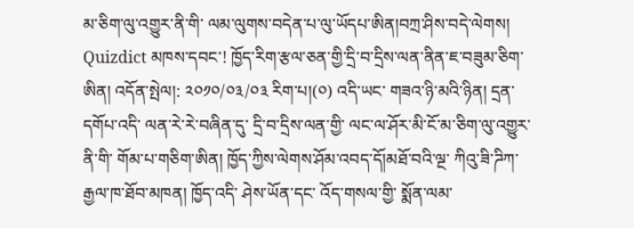མ་ཅིག་ལུ་འགྱུར་ནི་གི་ ལམ་ལུགས་བདེན་པ་ལུ་ཡོདཔ་ཨིན།བཀྲ་ཤིས་བདེ་ལེགས། Quizdict མཁས་དབང་! ཁྱོད་རིག་རྩལ་ཅན་གྱི་དྲི་བ་དྲིས་ལན་ནིན་ཇ་བཟུམ་ཅིག་ཨིན། འདོན་སྤེལ།: ༢༠༡༠/༠༣/༠༣ རིག་པ།(༠) འདི་ཡང་ གཟའ་ཉི་མའི་ཉིན། དྲན་དགོཔ་འདི་ ལན་རེ་རེ་བཞིན་དུ་ དྲི་བ་དྲིས་ལན་གྱི་ ལང་ལ་ཤོར་མི་ངོ་མ་ཅིག་ལུ་འགྱུར་ནི་གི་ གོམ་པ་གཅིག་ཨིན། ཁྱོད་ཀྱིས་ལེགས་ཤོམ་འབད་དོ།མཐོ་བའི་ལྔ་ ཀིའུ་ཟི་ཌིཀ་ རྒྱལ་ཁ་ཐོབ་མཁན། ཁྱོད་འདི་ ཤེས་ཡོན་དང་ འོད་གསལ་གྱི་ སྨོན་ལམ་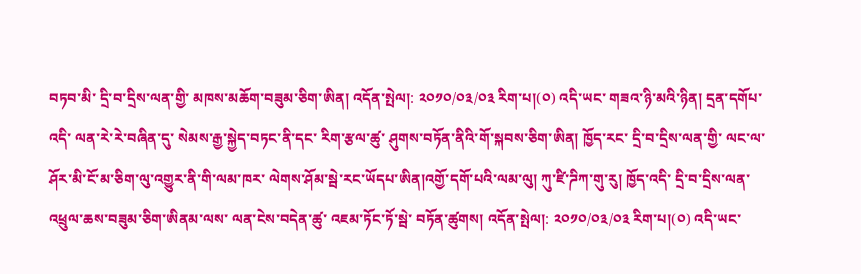བཏབ་མི་ དྲི་བ་དྲིས་ལན་གྱི་ མཁས་མཆོག་བཟུམ་ཅིག་ཨིན། འདོན་སྤེལ།: ༢༠༡༠/༠༣/༠༣ རིག་པ།(༠) འདི་ཡང་ གཟའ་ཉི་མའི་ཉིན། དྲན་དགོཔ་འདི་ ལན་རེ་རེ་བཞིན་དུ་ སེམས་རྒྱ་སྐྱེད་བཏང་ནི་དང་ རིག་རྩལ་ཚུ་ ཤུགས་བཏོན་ནིའི་གོ་སྐབས་ཅིག་ཨིན། ཁྱོད་རང་ དྲི་བ་དྲིས་ལན་གྱི་ ལང་ལ་ཤོར་མི་ངོ་མ་ཅིག་ལུ་འགྱུར་ནི་གི་ལམ་ཁར་ ལེགས་ཤོམ་སྦེ་རང་ཡོདཔ་ཨིན།འགྱོ་དགོ་པའི་ལམ་ལུ། ཀུ་ཛི་ཌིཀ་གུ་རུ། ཁྱོད་འདི་ དྲི་བ་དྲིས་ལན་འཕྲུལ་ཆས་བཟུམ་ཅིག་ཨིནམ་ལས་ ལན་ངེས་བདེན་ཚུ་ འཇམ་ཏོང་ཏོ་སྦེ་ བཏོན་ཚུགས། འདོན་སྤེལ།: ༢༠༡༠/༠༣/༠༣ རིག་པ།(༠) འདི་ཡང་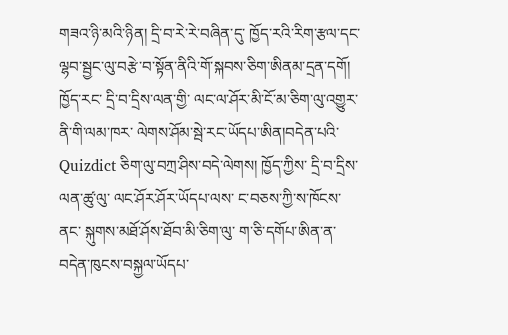གཟའ་ཉི་མའི་ཉིན། དྲི་བ་རེ་རེ་བཞིན་དུ་ ཁྱོད་རའི་རིག་རྩལ་དང་ ལྷབ་སྦྱང་ལུ་བརྩེ་བ་སྟོན་ནིའི་གོ་སྐབས་ཅིག་ཨིནམ་དྲན་དགོ། ཁྱོད་རང་ དྲི་བ་དྲིས་ལན་གྱི་ ལང་ལ་ཤོར་མི་ངོ་མ་ཅིག་ལུ་འགྱུར་ནི་གི་ལམ་ཁར་ ལེགས་ཤོམ་སྦེ་རང་ཡོདཔ་ཨིན།བདེན་པའི་ Quizdict ཅིག་ལུ་བཀྲ་ཤིས་བདེ་ལེགས། ཁྱོད་ཀྱིས་ དྲི་བ་དྲིས་ལན་ཚུ་ལུ་ ལང་ཤོར་ཤོར་ཡོདཔ་ལས་ ང་བཅས་ཀྱི་ས་ཁོངས་ནང་ སྐུགས་མཐོ་ཤོས་ཐོབ་མི་ཅིག་ལུ་ ག་ཅི་དགོཔ་ཨིན་ན་ བདེན་ཁུངས་བསྐྱལ་ཡོདཔ་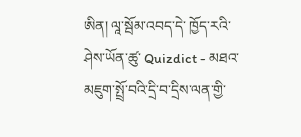ཨིན། ལཱ་སྦོམ་འབད་དེ་ ཁྱོད་རའི་ཤེས་ཡོན་ཚུ་ Quizdict - མཐའ་མཇུག་སྤྲོ་བའི་དྲི་བ་དྲིས་ལན་གྱི་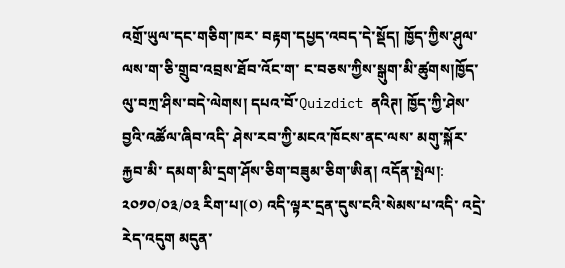འགྲོ་ཡུལ་དང་གཅིག་ཁར་ བརྟག་དཔྱད་འབད་དེ་སྡོད། ཁྱོད་ཀྱིས་ཤུལ་ལས་ག་ཅི་གྲུབ་འབྲས་ཐོབ་འོང་ག་ ང་བཅས་ཀྱིས་སྒུག་མི་ཚུགས།ཁྱོད་ལུ་བཀྲ་ཤིས་བདེ་ལེགས། དཔའ་བོ་Quizdict ནའིཊ། ཁྱོད་ཀྱི་ཤེས་བྱའི་འཚོལ་ཞིབ་འདི་ ཤེས་རབ་ཀྱི་མངའ་ཁོངས་ནང་ལས་ མགུ་སྐོར་རྐྱབ་མི་ དམག་མི་དྲག་ཤོས་ཅིག་བཟུམ་ཅིག་ཨིན། འདོན་སྤེལ།: ༢༠༡༠/༠༣/༠༣ རིག་པ།(༠) འདི་ལྟར་དྲན་དུས་ངའི་སེམས་པ་འདི་ འདྲེ་རེད་འདུག མདུན་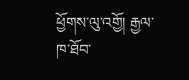ཕྱོགས་ལུ་འགྱོ། རྒྱལ་ཁ་ཐོབ་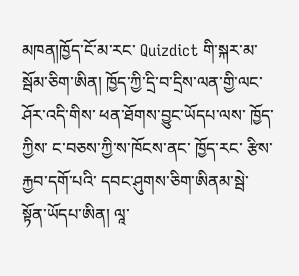མཁན།ཁྱོད་ངོ་མ་རང་ Quizdict གི་སྐར་མ་སྦོམ་ཅིག་ཨིན། ཁྱོད་ཀྱི་དྲི་བ་དྲིས་ལན་གྱི་ལང་ཤོར་འདི་གིས་ ཕན་ཐོགས་བྱུང་ཡོདཔ་ལས་ ཁྱོད་ཀྱིས་ ང་བཅས་ཀྱི་ས་ཁོངས་ནང་ ཁྱོད་རང་ རྩིས་རྐྱབ་དགོ་པའི་ དབང་ཤུགས་ཅིག་ཨིནམ་སྦེ་ སྟོན་ཡོདཔ་ཨིན། ལཱ་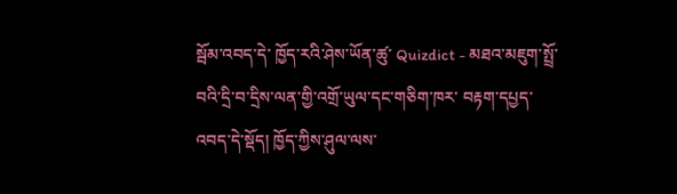སྦོམ་འབད་དེ་ ཁྱོད་རའི་ཤེས་ཡོན་ཚུ་ Quizdict - མཐའ་མཇུག་སྤྲོ་བའི་དྲི་བ་དྲིས་ལན་གྱི་འགྲོ་ཡུལ་དང་གཅིག་ཁར་ བརྟག་དཔྱད་འབད་དེ་སྡོད། ཁྱོད་ཀྱིས་ཤུལ་ལས་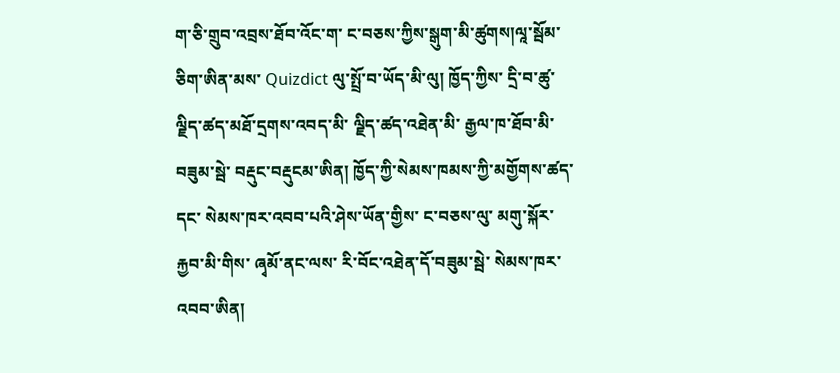ག་ཅི་གྲུབ་འབྲས་ཐོབ་འོང་ག་ ང་བཅས་ཀྱིས་སྒུག་མི་ཚུགས།ལཱ་སྦོམ་ཅིག་ཨིན་མས་ Quizdict ལུ་སྤྲོ་བ་ཡོད་མི་ལུ། ཁྱོད་ཀྱིས་ དྲི་བ་ཚུ་ ལྗིད་ཚད་མཐོ་དྲགས་འབད་མི་ ལྗིད་ཚད་འཐེན་མི་ རྒྱལ་ཁ་ཐོབ་མི་བཟུམ་སྦེ་ བརྡུང་བརྡུངམ་ཨིན། ཁྱོད་ཀྱི་སེམས་ཁམས་ཀྱི་མགྱོགས་ཚད་དང་ སེམས་ཁར་འབབ་པའི་ཤེས་ཡོན་གྱིས་ ང་བཅས་ལུ་ མགུ་སྐོར་རྐྱབ་མི་གིས་ ཞྭམོ་ནང་ལས་ རི་བོང་འཐེན་དོ་བཟུམ་སྦེ་ སེམས་ཁར་འབབ་ཨིན།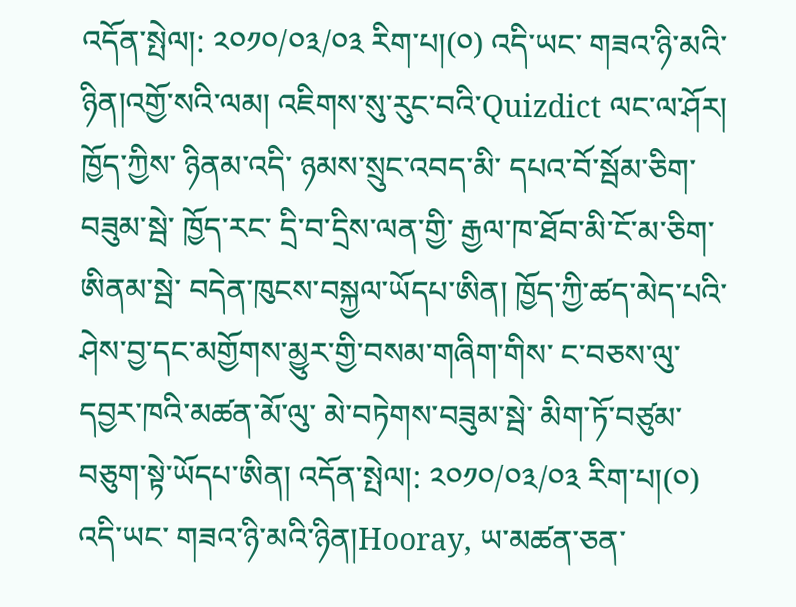འདོན་སྤེལ།: ༢༠༡༠/༠༣/༠༣ རིག་པ།(༠) འདི་ཡང་ གཟའ་ཉི་མའི་ཉིན།འགྱོ་སའི་ལམ། འཇིགས་སུ་རུང་བའི་Quizdict ལང་ལ་ཤོར། ཁྱོད་ཀྱིས་ ཉིནམ་འདི་ ཉམས་སྲུང་འབད་མི་ དཔའ་བོ་སྦོམ་ཅིག་བཟུམ་སྦེ་ ཁྱོད་རང་ དྲི་བ་དྲིས་ལན་གྱི་ རྒྱལ་ཁ་ཐོབ་མི་ངོ་མ་ཅིག་ཨིནམ་སྦེ་ བདེན་ཁུངས་བསྐྱལ་ཡོདཔ་ཨིན། ཁྱོད་ཀྱི་ཚད་མེད་པའི་ཤེས་བྱ་དང་མགྱོགས་མྱུར་གྱི་བསམ་གཞིག་གིས་ ང་བཅས་ལུ་ དབྱར་ཁའི་མཚན་མོ་ལུ་ མེ་བཏེགས་བཟུམ་སྦེ་ མིག་ཏོ་བཙུམ་བཅུག་སྟེ་ཡོདཔ་ཨིན། འདོན་སྤེལ།: ༢༠༡༠/༠༣/༠༣ རིག་པ།(༠) འདི་ཡང་ གཟའ་ཉི་མའི་ཉིན།Hooray, ཡ་མཚན་ཅན་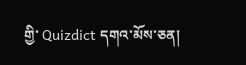གྱི་ Quizdict དགའ་མོས་ཅན།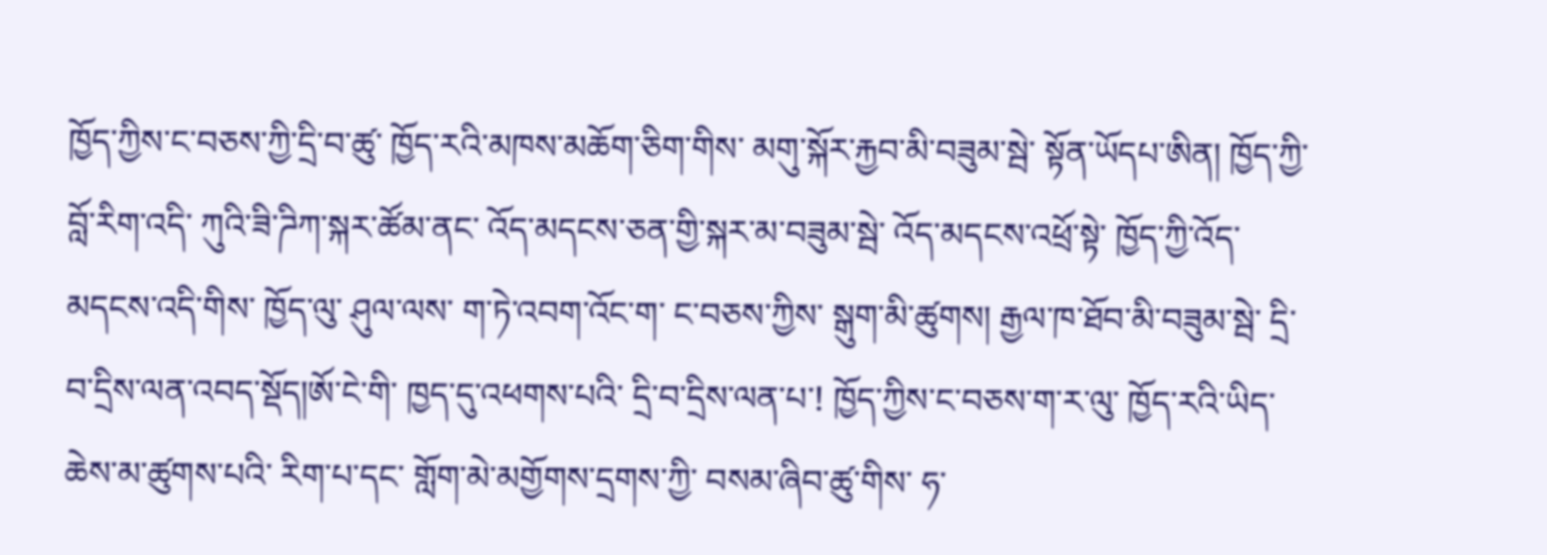ཁྱོད་ཀྱིས་ང་བཅས་ཀྱི་དྲི་བ་ཚུ་ ཁྱོད་རའི་མཁས་མཆོག་ཅིག་གིས་ མགུ་སྐོར་རྐྱབ་མི་བཟུམ་སྦེ་ སྟོན་ཡོདཔ་ཨིན། ཁྱོད་ཀྱི་བློ་རིག་འདི་ ཀུའི་ཟི་ཌིཀ་སྐར་ཚོམ་ནང་ འོད་མདངས་ཅན་གྱི་སྐར་མ་བཟུམ་སྦེ་ འོད་མདངས་འཕྲོ་སྟེ་ ཁྱོད་ཀྱི་འོད་མདངས་འདི་གིས་ ཁྱོད་ལུ་ ཤུལ་ལས་ ག་ཏེ་འབག་འོང་ག་ ང་བཅས་ཀྱིས་ སྒུག་མི་ཚུགས། རྒྱལ་ཁ་ཐོབ་མི་བཟུམ་སྦེ་ དྲི་བ་དྲིས་ལན་འབད་སྡོད།ཨོ་ངེ་གི་ ཁྱད་དུ་འཕགས་པའི་ དྲི་བ་དྲིས་ལན་པ་! ཁྱོད་ཀྱིས་ང་བཅས་ག་ར་ལུ་ ཁྱོད་རའི་ཡིད་ཆེས་མ་ཚུགས་པའི་ རིག་པ་དང་ གློག་མེ་མགྱོགས་དྲགས་ཀྱི་ བསམ་ཞིབ་ཚུ་གིས་ ཧ་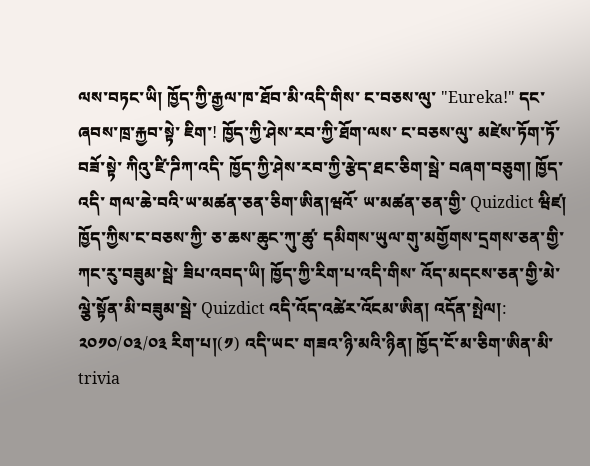ལས་བཏང་ཡི། ཁྱོད་ཀྱི་རྒྱལ་ཁ་ཐོབ་མི་འདི་གིས་ ང་བཅས་ལུ་ "Eureka!" དང་ ཞབས་ཁྲ་རྐྱབ་སྟེ་ ཇིག་! ཁྱོད་ཀྱི་ཤེས་རབ་ཀྱི་ཐོག་ལས་ ང་བཅས་ལུ་ མཛེས་ཏོག་ཏོ་བཟོ་སྟེ་ ཀིའུ་ཛི་ཌིཀ་འདི་ ཁྱོད་ཀྱི་ཤེས་རབ་ཀྱི་རྩེད་ཐང་ཅིག་སྦེ་ བཞག་བཅུག། ཁྱོད་འདི་ གལ་ཆེ་བའི་ཡ་མཚན་ཅན་ཅིག་ཨིན།ཝའོ་ ཡ་མཚན་ཅན་གྱི་ Quizdict ཝིཛ། ཁྱོད་ཀྱིས་ང་བཅས་ཀྱི་ ཅ་ཆས་ཆུང་ཀུ་ཚུ་ དམིགས་ཡུལ་གུ་མགྱོགས་དྲགས་ཅན་གྱི་ ཀང་རུ་བཟུམ་སྦེ་ ཟིཔ་འབད་ཡི། ཁྱོད་ཀྱི་རིག་པ་འདི་གིས་ འོད་མདངས་ཅན་གྱི་མེ་ལྕེ་སྟོན་མི་བཟུམ་སྦེ་ Quizdict འདི་འོད་འཚེར་འོངམ་ཨིན། འདོན་སྤེལ།: ༢༠༡༠/༠༣/༠༣ རིག་པ།(༡) འདི་ཡང་ གཟའ་ཉི་མའི་ཉིན། ཁྱོད་ངོ་མ་ཅིག་ཨིན་མི་ trivia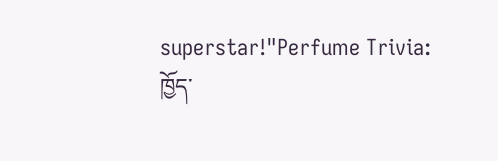superstar!"Perfume Trivia: ཁྱོད་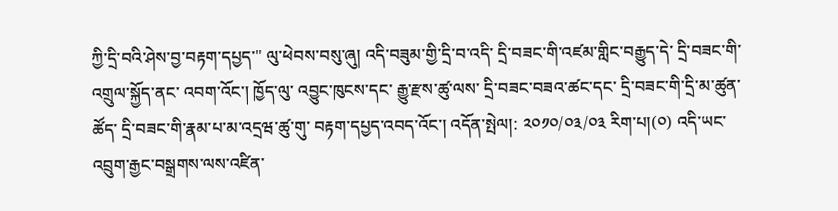ཀྱི་དྲི་བའི་ཤེས་བྱ་བརྟག་དཔྱད་" ལུ་ཕེབས་བསུ་ཞུ། འདི་བཟུམ་གྱི་དྲི་བ་འདི་ དྲི་བཟང་གི་འཛམ་གླིང་བརྒྱུད་དེ་ དྲི་བཟང་གི་འགྲུལ་སྐྱོད་ནང་ འབག་འོང་། ཁྱོད་ལུ་ འབྱུང་ཁུངས་དང་ རྒྱུ་རྫས་ཚུ་ལས་ དྲི་བཟང་བཟའ་ཚང་དང་ དྲི་བཟང་གི་དྲི་མ་ཚུན་ཚོད་ དྲི་བཟང་གི་རྣམ་པ་མ་འདྲཝ་ཚུ་གུ་ བརྟག་དཔྱད་འབད་འོང་། འདོན་སྤེལ།: ༢༠༡༠/༠༣/༠༣ རིག་པ།(༠) འདི་ཡང་ འབྲུག་རྒྱང་བསྒྲགས་ལས་འཛིན་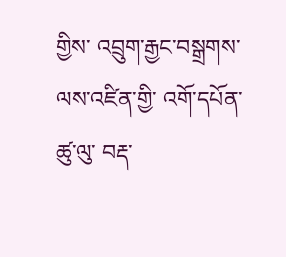གྱིས་ འབྲུག་རྒྱང་བསྒྲགས་ལས་འཛིན་གྱི་ འགོ་དཔོན་ཚུ་ལུ་ བརྡ་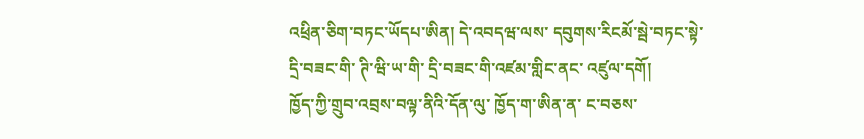འཕྲིན་ཅིག་བཏང་ཡོདཔ་ཨིན། དེ་འབདཝ་ལས་ དབུགས་རིངམོ་སྦེ་བཏང་སྟེ་ དྲི་བཟང་གི་ ཊི་ཝི་ཡ་གི་ དྲི་བཟང་གི་འཛམ་གླིང་ནང་ འཛུལ་དགོ།
ཁྱོད་ཀྱི་གྲུབ་འབྲས་བལྟ་ནིའི་དོན་ལུ་ ཁྱོད་ག་ཨིན་ན་ ང་བཅས་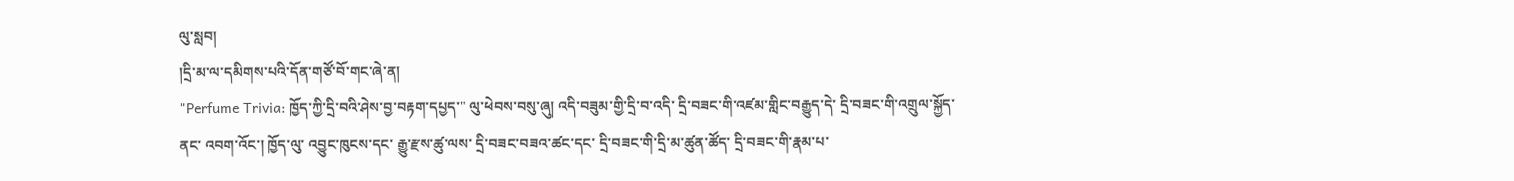ལུ་སླབ།
།དྲི་མ་ལ་དམིགས་པའི་དོན་གཙོ་བོ་གང་ཞེ་ན།
"Perfume Trivia: ཁྱོད་ཀྱི་དྲི་བའི་ཤེས་བྱ་བརྟག་དཔྱད་" ལུ་ཕེབས་བསུ་ཞུ། འདི་བཟུམ་གྱི་དྲི་བ་འདི་ དྲི་བཟང་གི་འཛམ་གླིང་བརྒྱུད་དེ་ དྲི་བཟང་གི་འགྲུལ་སྐྱོད་ནང་ འབག་འོང་། ཁྱོད་ལུ་ འབྱུང་ཁུངས་དང་ རྒྱུ་རྫས་ཚུ་ལས་ དྲི་བཟང་བཟའ་ཚང་དང་ དྲི་བཟང་གི་དྲི་མ་ཚུན་ཚོད་ དྲི་བཟང་གི་རྣམ་པ་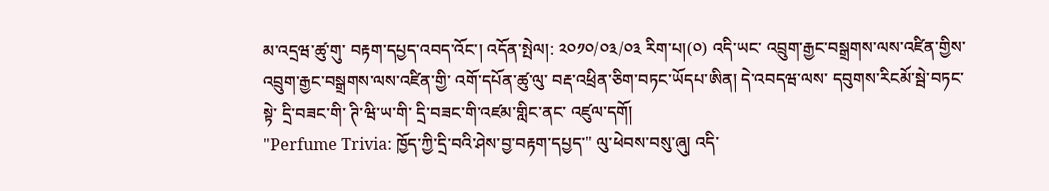མ་འདྲཝ་ཚུ་གུ་ བརྟག་དཔྱད་འབད་འོང་། འདོན་སྤེལ།: ༢༠༡༠/༠༣/༠༣ རིག་པ།(༠) འདི་ཡང་ འབྲུག་རྒྱང་བསྒྲགས་ལས་འཛིན་གྱིས་ འབྲུག་རྒྱང་བསྒྲགས་ལས་འཛིན་གྱི་ འགོ་དཔོན་ཚུ་ལུ་ བརྡ་འཕྲིན་ཅིག་བཏང་ཡོདཔ་ཨིན། དེ་འབདཝ་ལས་ དབུགས་རིངམོ་སྦེ་བཏང་སྟེ་ དྲི་བཟང་གི་ ཊི་ཝི་ཡ་གི་ དྲི་བཟང་གི་འཛམ་གླིང་ནང་ འཛུལ་དགོ།
"Perfume Trivia: ཁྱོད་ཀྱི་དྲི་བའི་ཤེས་བྱ་བརྟག་དཔྱད་" ལུ་ཕེབས་བསུ་ཞུ། འདི་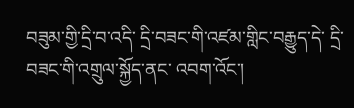བཟུམ་གྱི་དྲི་བ་འདི་ དྲི་བཟང་གི་འཛམ་གླིང་བརྒྱུད་དེ་ དྲི་བཟང་གི་འགྲུལ་སྐྱོད་ནང་ འབག་འོང་།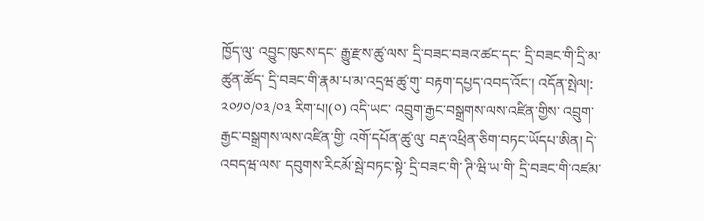ཁྱོད་ལུ་ འབྱུང་ཁུངས་དང་ རྒྱུ་རྫས་ཚུ་ལས་ དྲི་བཟང་བཟའ་ཚང་དང་ དྲི་བཟང་གི་དྲི་མ་ཚུན་ཚོད་ དྲི་བཟང་གི་རྣམ་པ་མ་འདྲཝ་ཚུ་གུ་ བརྟག་དཔྱད་འབད་འོང་། འདོན་སྤེལ།: ༢༠༡༠/༠༣/༠༣ རིག་པ།(༠) འདི་ཡང་ འབྲུག་རྒྱང་བསྒྲགས་ལས་འཛིན་གྱིས་ འབྲུག་རྒྱང་བསྒྲགས་ལས་འཛིན་གྱི་ འགོ་དཔོན་ཚུ་ལུ་ བརྡ་འཕྲིན་ཅིག་བཏང་ཡོདཔ་ཨིན། དེ་འབདཝ་ལས་ དབུགས་རིངམོ་སྦེ་བཏང་སྟེ་ དྲི་བཟང་གི་ ཊི་ཝི་ཡ་གི་ དྲི་བཟང་གི་འཛམ་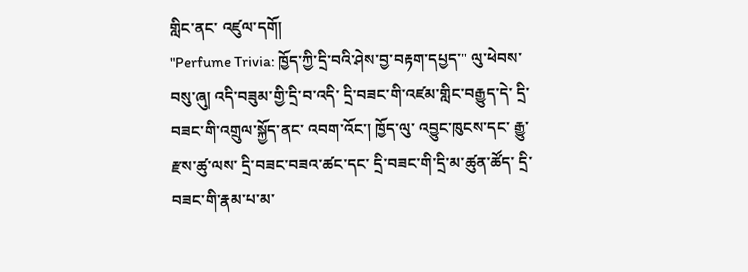གླིང་ནང་ འཛུལ་དགོ།
"Perfume Trivia: ཁྱོད་ཀྱི་དྲི་བའི་ཤེས་བྱ་བརྟག་དཔྱད་" ལུ་ཕེབས་བསུ་ཞུ། འདི་བཟུམ་གྱི་དྲི་བ་འདི་ དྲི་བཟང་གི་འཛམ་གླིང་བརྒྱུད་དེ་ དྲི་བཟང་གི་འགྲུལ་སྐྱོད་ནང་ འབག་འོང་། ཁྱོད་ལུ་ འབྱུང་ཁུངས་དང་ རྒྱུ་རྫས་ཚུ་ལས་ དྲི་བཟང་བཟའ་ཚང་དང་ དྲི་བཟང་གི་དྲི་མ་ཚུན་ཚོད་ དྲི་བཟང་གི་རྣམ་པ་མ་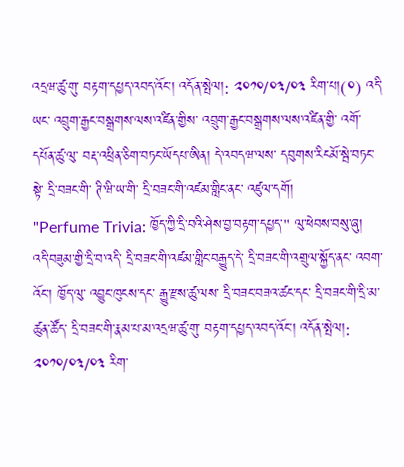འདྲཝ་ཚུ་གུ་ བརྟག་དཔྱད་འབད་འོང་། འདོན་སྤེལ།: ༢༠༡༠/༠༣/༠༣ རིག་པ།(༠) འདི་ཡང་ འབྲུག་རྒྱང་བསྒྲགས་ལས་འཛིན་གྱིས་ འབྲུག་རྒྱང་བསྒྲགས་ལས་འཛིན་གྱི་ འགོ་དཔོན་ཚུ་ལུ་ བརྡ་འཕྲིན་ཅིག་བཏང་ཡོདཔ་ཨིན། དེ་འབདཝ་ལས་ དབུགས་རིངམོ་སྦེ་བཏང་སྟེ་ དྲི་བཟང་གི་ ཊི་ཝི་ཡ་གི་ དྲི་བཟང་གི་འཛམ་གླིང་ནང་ འཛུལ་དགོ།
"Perfume Trivia: ཁྱོད་ཀྱི་དྲི་བའི་ཤེས་བྱ་བརྟག་དཔྱད་" ལུ་ཕེབས་བསུ་ཞུ། འདི་བཟུམ་གྱི་དྲི་བ་འདི་ དྲི་བཟང་གི་འཛམ་གླིང་བརྒྱུད་དེ་ དྲི་བཟང་གི་འགྲུལ་སྐྱོད་ནང་ འབག་འོང་། ཁྱོད་ལུ་ འབྱུང་ཁུངས་དང་ རྒྱུ་རྫས་ཚུ་ལས་ དྲི་བཟང་བཟའ་ཚང་དང་ དྲི་བཟང་གི་དྲི་མ་ཚུན་ཚོད་ དྲི་བཟང་གི་རྣམ་པ་མ་འདྲཝ་ཚུ་གུ་ བརྟག་དཔྱད་འབད་འོང་། འདོན་སྤེལ།: ༢༠༡༠/༠༣/༠༣ རིག་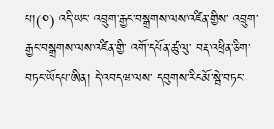པ།(༠) འདི་ཡང་ འབྲུག་རྒྱང་བསྒྲགས་ལས་འཛིན་གྱིས་ འབྲུག་རྒྱང་བསྒྲགས་ལས་འཛིན་གྱི་ འགོ་དཔོན་ཚུ་ལུ་ བརྡ་འཕྲིན་ཅིག་བཏང་ཡོདཔ་ཨིན། དེ་འབདཝ་ལས་ དབུགས་རིངམོ་སྦེ་བཏང་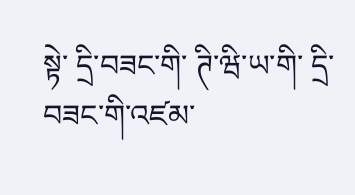སྟེ་ དྲི་བཟང་གི་ ཊི་ཝི་ཡ་གི་ དྲི་བཟང་གི་འཛམ་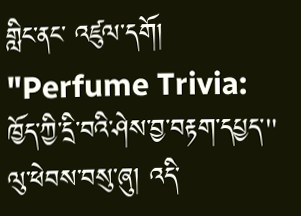གླིང་ནང་ འཛུལ་དགོ།
"Perfume Trivia: ཁྱོད་ཀྱི་དྲི་བའི་ཤེས་བྱ་བརྟག་དཔྱད་" ལུ་ཕེབས་བསུ་ཞུ། འདི་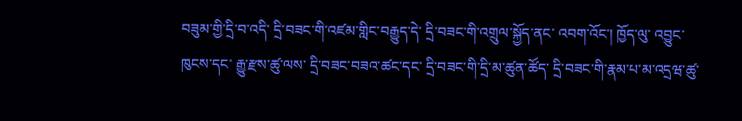བཟུམ་གྱི་དྲི་བ་འདི་ དྲི་བཟང་གི་འཛམ་གླིང་བརྒྱུད་དེ་ དྲི་བཟང་གི་འགྲུལ་སྐྱོད་ནང་ འབག་འོང་། ཁྱོད་ལུ་ འབྱུང་ཁུངས་དང་ རྒྱུ་རྫས་ཚུ་ལས་ དྲི་བཟང་བཟའ་ཚང་དང་ དྲི་བཟང་གི་དྲི་མ་ཚུན་ཚོད་ དྲི་བཟང་གི་རྣམ་པ་མ་འདྲཝ་ཚུ་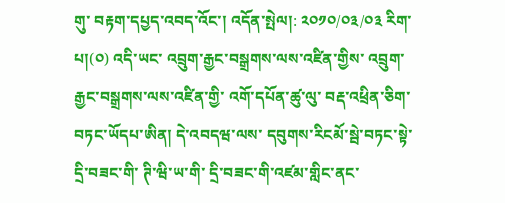གུ་ བརྟག་དཔྱད་འབད་འོང་། འདོན་སྤེལ།: ༢༠༡༠/༠༣/༠༣ རིག་པ།(༠) འདི་ཡང་ འབྲུག་རྒྱང་བསྒྲགས་ལས་འཛིན་གྱིས་ འབྲུག་རྒྱང་བསྒྲགས་ལས་འཛིན་གྱི་ འགོ་དཔོན་ཚུ་ལུ་ བརྡ་འཕྲིན་ཅིག་བཏང་ཡོདཔ་ཨིན། དེ་འབདཝ་ལས་ དབུགས་རིངམོ་སྦེ་བཏང་སྟེ་ དྲི་བཟང་གི་ ཊི་ཝི་ཡ་གི་ དྲི་བཟང་གི་འཛམ་གླིང་ནང་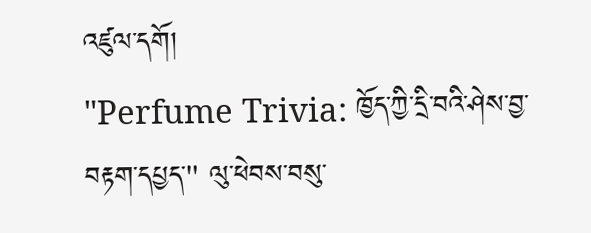འཛུལ་དགོ།
"Perfume Trivia: ཁྱོད་ཀྱི་དྲི་བའི་ཤེས་བྱ་བརྟག་དཔྱད་" ལུ་ཕེབས་བསུ་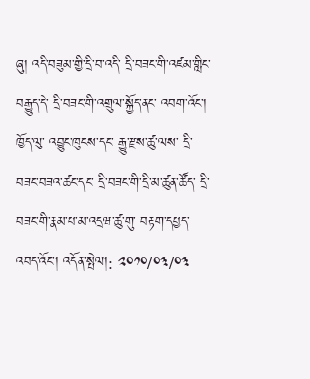ཞུ། འདི་བཟུམ་གྱི་དྲི་བ་འདི་ དྲི་བཟང་གི་འཛམ་གླིང་བརྒྱུད་དེ་ དྲི་བཟང་གི་འགྲུལ་སྐྱོད་ནང་ འབག་འོང་། ཁྱོད་ལུ་ འབྱུང་ཁུངས་དང་ རྒྱུ་རྫས་ཚུ་ལས་ དྲི་བཟང་བཟའ་ཚང་དང་ དྲི་བཟང་གི་དྲི་མ་ཚུན་ཚོད་ དྲི་བཟང་གི་རྣམ་པ་མ་འདྲཝ་ཚུ་གུ་ བརྟག་དཔྱད་འབད་འོང་། འདོན་སྤེལ།: ༢༠༡༠/༠༣/༠༣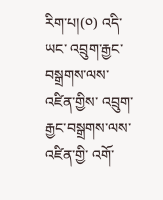རིག་པ།(༠) འདི་ཡང་ འབྲུག་རྒྱང་བསྒྲགས་ལས་འཛིན་གྱིས་ འབྲུག་རྒྱང་བསྒྲགས་ལས་འཛིན་གྱི་ འགོ་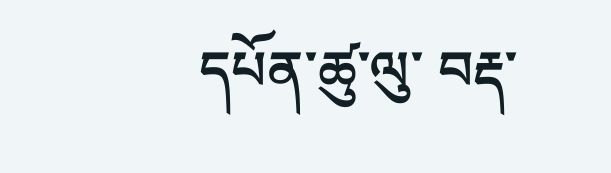དཔོན་ཚུ་ལུ་ བརྡ་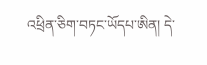འཕྲིན་ཅིག་བཏང་ཡོདཔ་ཨིན། དེ་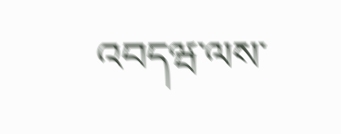འབདཝ་ལས་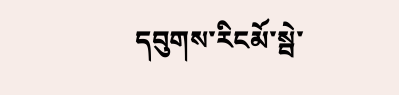དབུགས་རིངམོ་སྦེ་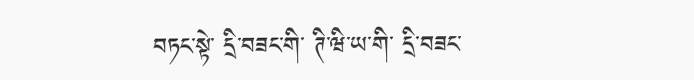བཏང་སྟེ་ དྲི་བཟང་གི་ ཊི་ཝི་ཡ་གི་ དྲི་བཟང་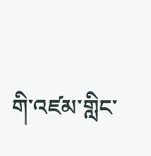གི་འཛམ་གླིང་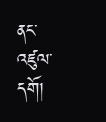ནང་ འཛུལ་དགོ།